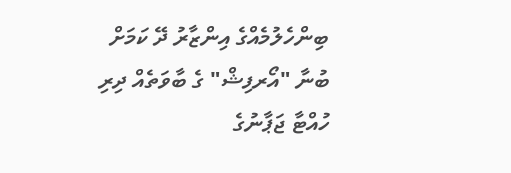ބިންހެލުމެއްގެ އިންޒާރު ދޭ ކަމަށް ބުނާ "އޯރފިޝް" ގެ ބާވަތެއް ދިރި ހުއްޓާ ޖަޕާނުގެ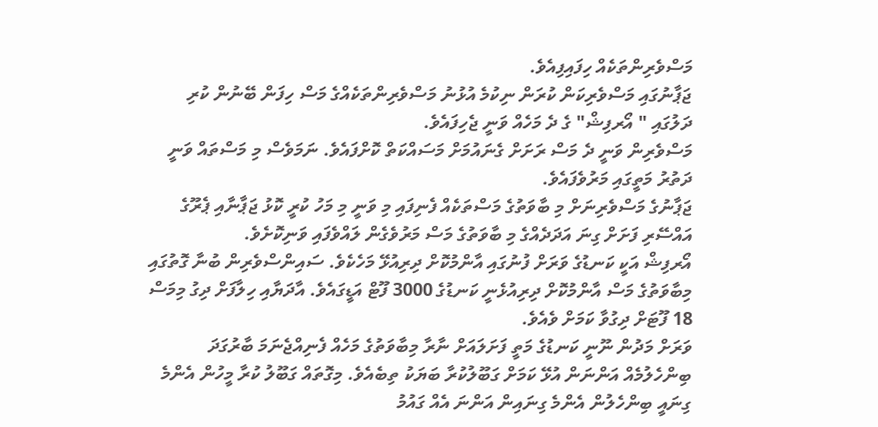މަސްވެރިންތަކެއް ހިފައިފިއެވެ.
ޖަޕާނުގައި މަސްވެރިކަން ކުރަން ނިކުމެ އުޅުނު މަސްވެރިންތަކެއްގެ މަސް ހިފަން ބޭނުން ކުރި ދަލުގައި " އޯރފިޝް" ގެ ދެ މަހެއް ވަނީ ޖެހިފައެވެ.
މަސްވެރިން ވަނީ ދެ މަސް ރަށަށް ގެނައުމަށް މަސައްކަތް ކޮށްފައެވެ. ނަމަވެސް މި މަސްތައް ވަނީ ދަތުރު މަތީގައި މަރުވެފައެވެ.
ޖަޕާނުގެ މަސްވެރިނަށް މި ބާވަތުގެ މަސްތަކެއް ފެނިފައި މި ވަނީ މި މަހު ކުރީ ކޮޅު ޖަޕާނާއި ޕެރޫގެ އައްސޭރި ފަށަށް ގިނަ އަދަދެއްގެ މި ބާވަތުގެ މަސް މަރުވެގެން ލައްވެފައި ވަނިކޮށެވެ.
އޯރފިޝް އަކީ ކަނޑުގެ ވަރަށް ފުނުގައި އާންމުކޮށް ދިރިއުޅޭ މަހެކެވެ. ސައިންސްވެރިން ބުނާ ގޮތުގައި މިބާވަތުގެ މަސް އާންމުކޮށް ދިރިއުޅެނީ ކަނޑުގެ 3000 ފޫޓް އަޑީގައެވެ. އާދަޔާއި ހިލާފަށް ދިގު މިމަސް 18 ފޫޓަށް ދިގުވާ ކަމަށް ވެއެވެ.
ވަރަށް މަދުން ނޫނީ ކަނޑުގެ މަތީ ފަށަލައަށް ނާރާ މިބާވަތުގެ މަހެއް ފެނިއްޖެނަމަ ބާރުގަދަ ބިންހެލުމެއް އަންނަން އުޅޭ ކަމަށް ގަބޫލުކުރާ ބަޔަކު ތިބެއެވެ. މިގޮތައް ގަބޫލު ކުރާ މީހުން އެންމެ ގިނައީ ބިންހެލުން އެންމެ ގިނައިން އަންނަ އެއް ގައުމު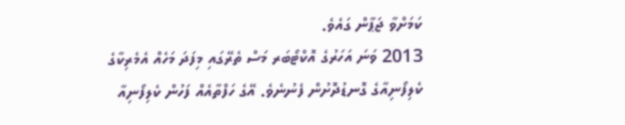ކަމަށްވާ ޖަޕާން ގައެވެ.
2013 ވަނަ އަހަރުގެ އޮކްޓޯބަރ މަސް ތެރޭގައި މިފަދަ މަހެއް އެމެރިކާގެ ކެލިފޯނިއާގެ ގޮނޑުދޮށުން ފެނުނެވެ. އޭގެ ހަފްތާއެއް ފަހުން ކެލިފޯނިއާ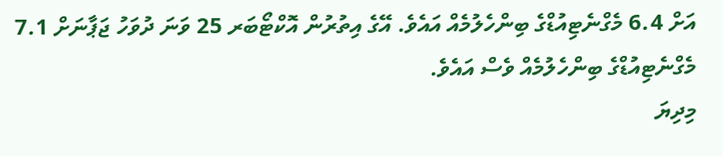އަށް 6.4 މެގްނެޓިއުޑްގެ ބިންހެލުމެއް އައެވެ. އޭގެ އިތުރުން އޮކްޓޯބަރ 25 ވަނަ ދުވަހު ޖަޕާނަށް 7.1 މެގްނެޓިއުޑްގެ ބިންހެލުމެއް ވެސް އައެވެ.
މިދިޔަ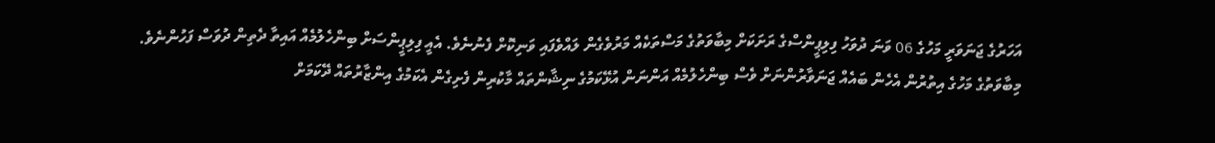އަހަރުގެ ޖަނަވަރީ މަހުގެ 06 ވަނަ ދުވަހު ފިލިޕީންސްގެ ރަށަކަށް މިބާވަތުގެ މަސްތަކެއް މަރުވެގެން ލައްވެފައި ވަނިކޮށް ފެނުނެވެ. އެއީ ފިލިޕީންސަށް ބިންހެލުމެއް އައިތާ ދެތިން ދުވަސް ފަހުންނެވެ.
މިބާވަތުގެ މަހުގެ އިތުރުން އެހެން ބައެއް ޖަނަވާރުންނަށް ވެސް ބިންހެލުމެއް އަންނަން އުޅޭކަމުގެ ނިޝާންތައް މާކުރިން ފެށިގެން އެކަމުގެ އިންޒާރުތައް ދޭކަމަށް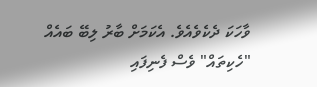ވާހަކަ ދެކެވެއެވެ. އެކަމަށް ބާރު ލިބޭ ބައެއް "ހެކިތައް" ވެސް ފެނިފައި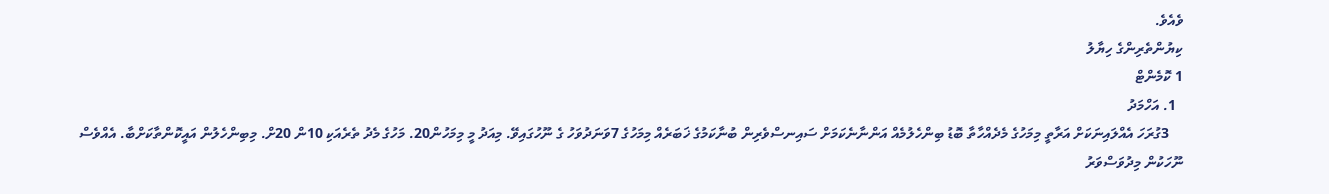ވެއެވެ.
ކިޔުންތެރިންގެ ހިޔާލު
1 ކޮމެންޓް
  1. އަހްމަދު
    3ގުރަހަ އެއްލައިނަކަށް އަރާތީ މިމަހުގެ މެދެއްހާތާ ބޮޑު ބިންހެލުމެއް އަންނާނެކަމަށް ސައިނސްވެރިން ބުނާކަމުގެ ޚަބަރެއް މިމަހުގެ 7ވަނަދުވަހު ގެ ނޫހުގައިވޭ. މިއަދު މީ މިމަހުން20. މަހުގެ މެދު ތެރެއަކި 10ން 20ށް. މިބިންހެލުން އައީކޮންތާކަށްބާ. އެއްވެސް ނޫހަކުން މިދުވަސްވަރު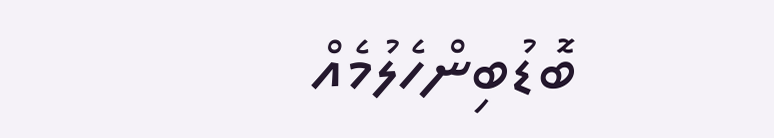ބޮޑުބިންހެލުމެއް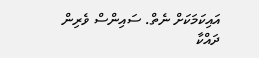އައިކަމަކަށް ނެތް. ސައިންސް ވެރިން ދައްކާ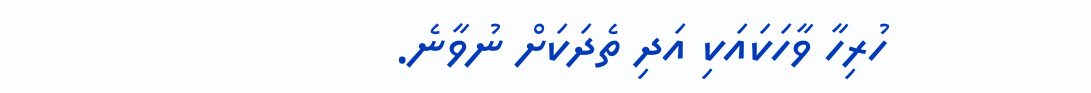ހުރިހާ ވާހަކައަކި އަދި ތެދަކަށް ނުވާނެ.